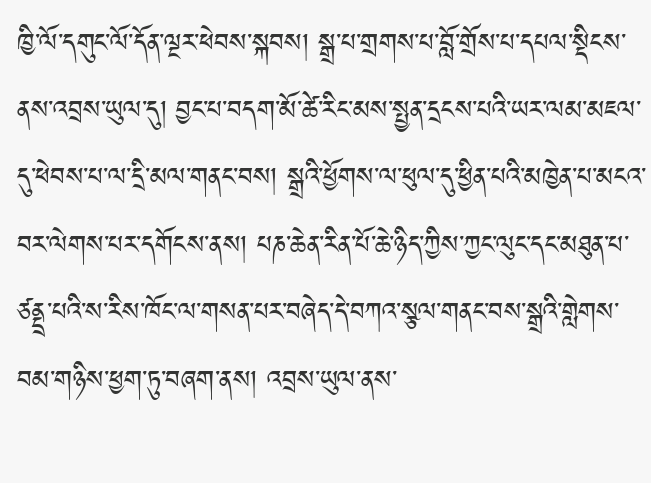ཁྱི་ལོ་དགུང་ལོ་དོན་ལྔར་ཕེབས་སྐབས། སྒྲ་པ་གྲགས་པ་བློ་གྲོས་པ་དཔལ་སྡིངས་ནས་འབྲས་ཡུལ་དུ། བྱང་པ་བདག་མོ་ཚེ་རིང་མས་སྤྱན་དྲངས་པའི་ཡར་ལམ་མཇལ་དུ་ཕེབས་པ་ལ་དྲི་མལ་གནང་བས། སྒྲའི་ཕྱོགས་ལ་ཕུལ་དུ་ཕྱིན་པའི་མཁྱེན་པ་མངའ་བར་ལེགས་པར་དགོངས་ནས། པཎ་ཆེན་རིན་པོ་ཆེ་ཉིད་ཀྱིས་ཀྱང་ལུང་དང་མཐུན་པ་ཙནྡྲ་པའི་ས་རིས་ཁོང་ལ་གསན་པར་བཞེད་དེ་བཀའ་སྩལ་གནང་བས་སྒྲའི་གླེགས་བམ་གཉིས་ཕྱག་ཏུ་བཞག་ནས། འབྲས་ཡུལ་ནས་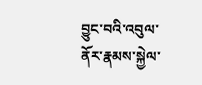བྱུང་བའི་འབུལ་ནོར་རྣམས་སྐྱེལ་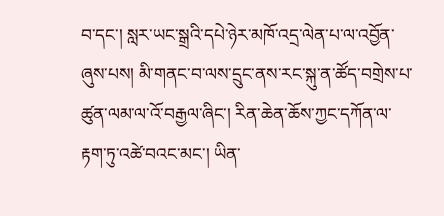བ་དང་། སླར་ཡང་སྒྲའི་དཔེ་ཉེར་མཁོ་འདྲ་ལེན་པ་ལ་འབྱོན་ཞུས་པས། མི་གནང་བ་ལས་དྲུང་ནས་རང་སྐུ་ན་ཚོད་བགྲེས་པ་ཚུན་ལམ་ལ་འོ་བརྒྱལ་ཞིང་། རིན་ཆེན་ཆོས་ཀྱང་དཀོན་ལ་རྟག་ཏུ་འཚེ་བའང་མང་། ཡིན་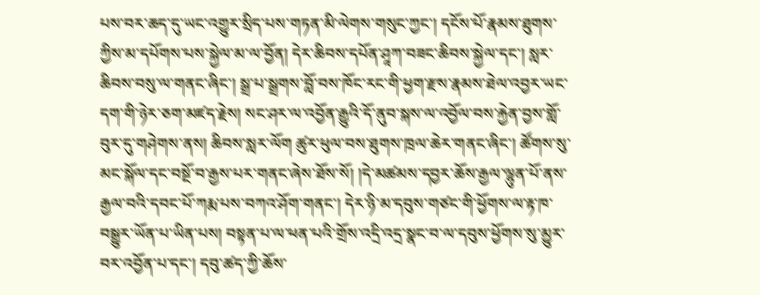པས་བར་ཆད་དུ་ཡང་འགྱུར་སྲིད་པས་གཏན་མི་ལེགས་གསུང་ཀྱང་། དངོས་པོ་རྣམས་ཐུགས་ཀྱིས་མ་དཔོགས་པས་སྐྱེལ་མ་ལ་བྱོན། དེར་ཆིབས་དཔོན་ཤཱཀ་བཟང་ཆིབས་སྐྱེལ་དང་། སླར་ཆིབས་བསུ་ལ་གནང་ཞིང་། སྒྲ་པ་སྒྲགས་བློ་བས་ཁོང་རང་གི་ཕྱག་རྫས་རྣམས་ཐེལ་འབྱར་ཡང་དག་གི་ཉེར་ཅག་མཛད་རྗེས། སང་ཤར་ལ་འབྱོན་རྒྱུའི་དོ་ནུབ་སྐས་ལ་འབྱོལ་བས་རྐྱེན་བྱས་གློ་བུར་དུ་གཤེགས་ནས། ཆིབས་སླར་ལོག ཚུར་ཕུལ་བས་ཐུགས་ཁྲལ་ཆེར་གནང་ཞིང་། ཚོགས་སུ་མང་སྐོལ་དང་བསྔོ་བ་རྒྱས་པར་གནང་ཞེས་ཐོས་སོ། །དེ་མཚམས་དབྱར་ཆོས་རྒྱལ་ལྷུན་པོ་ནས་རྒྱལ་བའི་དབང་པོ་ཀརྨ་པས་བཀའ་ཤོག་གནང་། དེར་ཉི་མ་དབུས་གཙང་གི་ཕྱོགས་ལ་རྟ་ཁ་བསྒྱུར་ཡོན་པ་ཡིན་པས། བསྟན་པ་ལ་ཕན་པའི་གྲོས་འདྲི་འདྲ་སྣང་བ་ལ་དབུས་ཕྱོགས་སུ་མྱུར་བར་འབྱོན་པ་དང་། དབུ་ཚད་ཀྱི་ཆོས་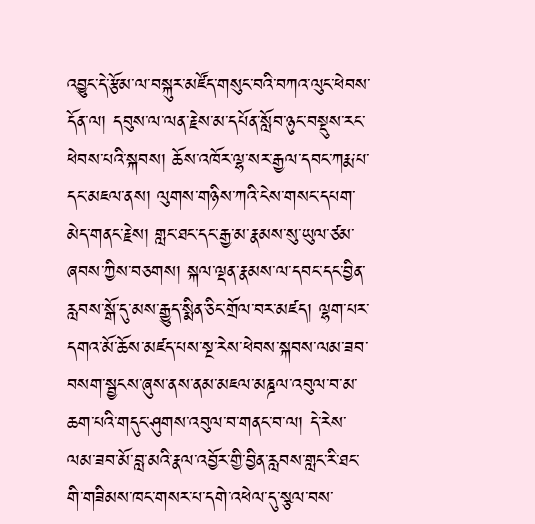འབྱུང་དེ་རྩོམ་ལ་བསྐུར་མཛོད་གསུང་བའི་བཀའ་ལུང་ཕེབས་དོན་ལ། དབུས་ལ་ལན་རྗེས་མ་དཔོན་སློབ་ཉུང་བསྡུས་རང་ཕེབས་པའི་སྐབས། ཆོས་འཁོར་ལྷ་སར་རྒྱལ་དབང་ཀརྨ་པ་དང་མཇལ་ནས། ལུགས་གཉིས་ཀའི་ངེས་གསང་དཔག་མེད་གནང་རྗེས། གླང་ཐང་དང་རྒྱ་མ་རྣམས་སུ་ཡུལ་ཙམ་ཞབས་ཀྱིས་བཅགས། སྐལ་ལྡན་རྣམས་ལ་དབང་དང་བྱིན་རླབས་སྒོ་དུ་མས་རྒྱུད་སྨིན་ཅིང་གྲོལ་བར་མཛད། ལྷག་པར་དགའ་མོ་ཆོས་མཛད་པས་སྔ་རེས་ཕེབས་སྐབས་ལམ་ཟབ་བསག་སྦྱངས་ཞུས་ནས་ནམ་མཇལ་མཎྜལ་འབུལ་བ་མ་ཆག་པའི་གདུང་ཤུགས་འབུལ་བ་གནང་བ་ལ། དེ་རེས་ལམ་ཟབ་མོ་བླ་མའི་རྣལ་འབྱོར་གྱི་བྱིན་རླབས་གླང་རི་ཐང་གི་གཟིམས་ཁང་གསར་པ་དགེ་འཕེལ་དུ་སྩལ་བས་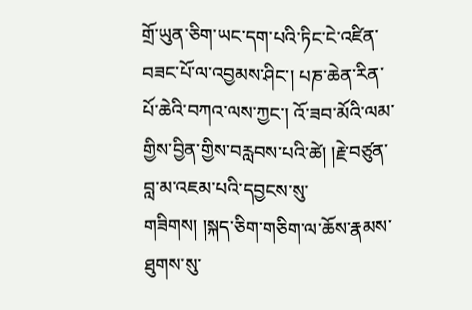གྲོ་ཡུན་ཅིག་ཡང་དག་པའི་ཏིང་ངེ་འཛིན་བཟང་པོ་ལ་འབྱམས་ཤིང་། པཎ་ཆེན་རིན་པོ་ཆེའི་བཀའ་ལས་ཀྱང་། འོ་ཟབ་མོའི་ལམ་གྱིས་བྱིན་གྱིས་བརླབས་པའི་ཚེ། །རྗེ་བཙུན་བླ་མ་འཇམ་པའི་དབྱངས་སུ་གཟིགས། །སྐད་ཅིག་གཅིག་ལ་ཆོས་རྣམས་ཐུགས་སུ་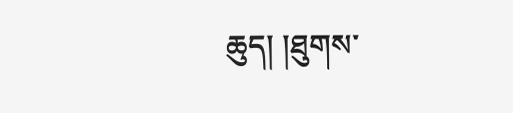ཆུད། །ཐུགས་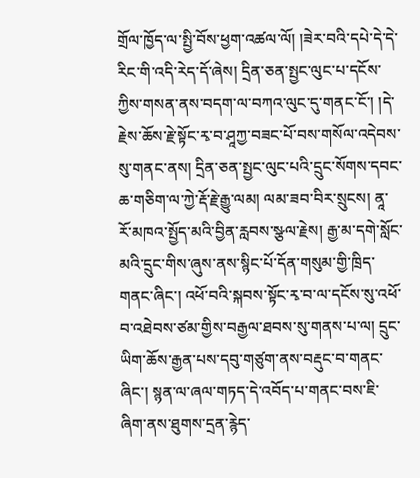གྲོལ་ཁྱོད་ལ་སྤྱི་བོས་ཕྱག་འཚལ་ལོ། །ཟེར་བའི་དཔེ་དེ་དེ་རིང་གི་འདི་རེད་དོ་ཞེས། དྲིན་ཅན་སྤྱང་ལུང་པ་དངོས་ཀྱིས་གསན་ནས་བདག་ལ་བཀའ་ལུང་དུ་གནང་ངོ་། །དེ་རྗེས་ཆོས་རྗེ་སྟོང་རྭ་བ་ཤཱཀྱ་བཟང་པོ་བས་གསོལ་འདེབས་སུ་གནང་ནས། དྲིན་ཅན་སྤྱང་ལུང་པའི་དྲུང་སོགས་དབང་ཆ་གཅིག་ལ་ཀྱེ་རྡོ་རྗེ་རྒྱུ་ལམ། ལམ་ཟབ་བིར་སྲུངས། ནཱ་རོ་མཁའ་སྤྱོད་མའི་བྱིན་རླབས་སྩལ་རྗེས། རྒྱ་མ་དགེ་སློང་མའི་དྲུང་གིས་ཞུས་ནས་སྙིང་པོ་དོན་གསུམ་གྱི་ཁྲིད་གནང་ཞིང་། འཕོ་བའི་སྐབས་སྟོང་རྭ་བ་ལ་དངོས་སུ་འཕོ་བ་འཐེབས་ཙམ་གྱིས་བརྒྱལ་ཐབས་སུ་གནས་པ་ལ། དྲུང་ཡིག་ཆོས་རྒྱན་པས་དབུ་གཙུག་ནས་བརྡུང་བ་གནང་ཞིང་། སྙན་ལ་ཞལ་གཏད་དེ་འབོད་པ་གནང་བས་ཇི་ཞིག་ནས་ཐུགས་དྲན་རྙེད་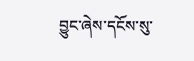བྱུང་ཞེས་དངོས་སུ་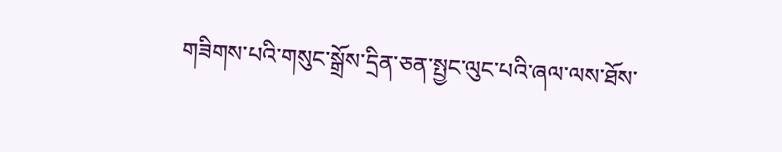གཟིགས་པའི་གསུང་སྒྲོས་དྲིན་ཅན་སྤྱང་ལུང་པའི་ཞལ་ལས་ཐོས་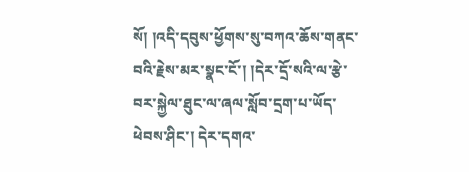སོ། །འདི་དབུས་ཕྱོགས་སུ་བཀའ་ཆོས་གནང་བའི་རྗེས་མར་སྣང་ངོ་། །དེར་དྲོ་སའི་ལ་རྩེ་བར་སྐྱེལ་ཐུང་ལ་ཞལ་སློབ་དྲག་པ་ཡོད་ཕེབས་ཤིང་། དེར་དགའ་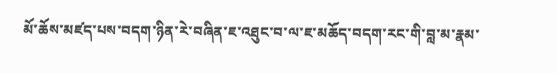མོ་ཆོས་མཛད་པས་བདག་ཉིན་རེ་བཞིན་ཇ་འཐུང་བ་ལ་ཇ་མཆོད་བདག་རང་གི་བླ་མ་རྣམ་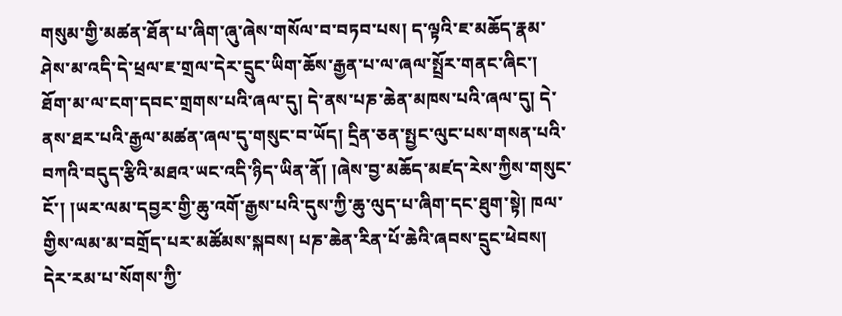གསུམ་གྱི་མཚན་ཐོན་པ་ཞིག་ཞུ་ཞེས་གསོལ་བ་བཏབ་པས། ད་ལྟའི་ཇ་མཆོད་རྣམ་ཤེས་མ་འདི་དེ་ཕྲལ་ཇ་གྲལ་དེར་དྲུང་ཡིག་ཆོས་རྒྱན་པ་ལ་ཞལ་སྤྲོར་གནང་ཞིང་། ཐོག་མ་ལ་ངག་དབང་གྲགས་པའི་ཞལ་དུ། དེ་ནས་པཎ་ཆེན་མཁས་པའི་ཞལ་དུ། དེ་ནས་ཐར་པའི་རྒྱལ་མཚན་ཞལ་དུ་གསུང་བ་ཡོད། དྲིན་ཅན་སྤྱང་ལུང་པས་གསན་པའི་བཀའི་བདུད་རྩིའི་མཐའ་ཡང་འདི་ཉིད་ཡིན་ནོ། །ཞེས་བྱ་མཆོད་མཛད་རེས་ཀྱིས་གསུང་ངོ་། །ཡར་ལམ་དབྱར་གྱི་ཆུ་འགོ་རྒྱས་པའི་དུས་ཀྱི་ཆུ་ལུད་པ་ཞིག་དང་ཐུག་སྟེ། ཁལ་གྱིས་ལམ་མ་བགྲོད་པར་མཚོམས་སྐབས། པཎ་ཆེན་རིན་པོ་ཆེའི་ཞབས་དྲུང་ཕེབས། དེར་རམ་པ་སོགས་ཀྱི་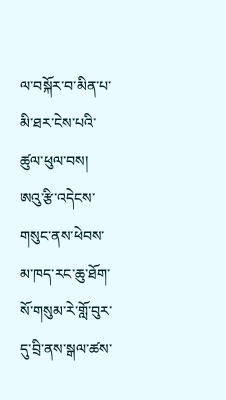ལ་བསྐོར་བ་མིན་པ་མི་ཐར་ངེས་པའི་ཚུལ་ཕུལ་བས། ཨའུ་རྩི་འདེངས་གསུང་ནས་ཕེབས་མ་ཁད་རང་ཆུ་ཐོག་སོ་གསུམ་རེ་གློ་བུར་དུ་བྲི་ནས་སྒལ་ཚས་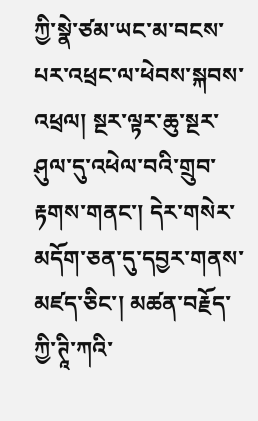ཀྱི་སྣེ་ཙམ་ཡང་མ་བངས་པར་འཕྲང་ལ་ཕེབས་སྐབས་འཕྲལ། སྔར་ལྟར་ཆུ་སྔར་ཤུལ་དུ་འཕེལ་བའི་གྲུབ་རྟགས་གནང་། དེར་གསེར་མདོག་ཅན་དུ་དབྱར་གནས་མཛད་ཅིང་། མཚན་བརྗོད་ཀྱི་ཊཱི་ཀའི་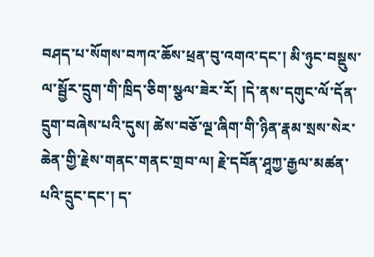བཤད་པ་སོགས་བཀའ་ཆོས་ཕྲན་བུ་འགའ་དང་། མི་ཉུང་བསྡུས་ལ་སྦྱོར་དྲུག་གི་ཁྲིད་ཅིག་སྩལ་ཟེར་རོ། །དེ་ནས་དགུང་ལོ་དོན་དྲུག་བཞེས་པའི་དུས། ཚེས་བཅོ་ལྔ་ཞིག་གི་ཉིན་རྣམ་སྲས་སེར་ཆེན་གྱི་རྗེས་གནང་གནང་གྲབ་ལ། རྗེ་དབོན་ཤཱཀྱ་རྒྱལ་མཚན་པའི་དྲུང་དང་། ད་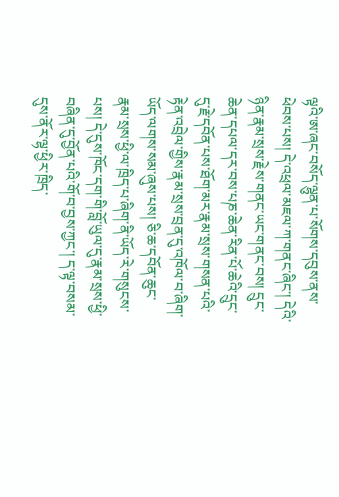ལྟའི་ཨ་ཞང་བསོད་ལྷུན་པ་སོགས་དབུས་ནས་ཕེབས་པས། དེ་འཕྲལ་མཇལ་ཀ་གནང་ཞིང་། དེའི་ཉིན་རྣམ་སྲས་རྗེས་གནང་ཡང་གནང་བས། དྲུང་ཆེན་དཔལ་དར་བས་པཎ་ཆེན་རིན་པོ་ཆེའི་དྲུང་དུ་རྗེ་དབོན་པས་ཐོག་མར་རྣམ་སྲས་གསན་པའི་རྟེན་འབྲེལ་གྱིས་རྣམ་སྲས་བྲན་དུ་འཁོལ་བ་ཞིག་ཡོད་ལགས་སམ་ཞུས་པས། ཅི་ཆ་དབོན་ཆུང་རྣམ་སྲས་ཕྱི་ལ་ཁྲིད་པ་ཞིག་ནི་ཡོད་རེ་གསུངས་པས། དེ་དུས་ཁོང་དག་གི་བློ་ཡུལ་དུ་རྣམ་སྲས་ཕྱི་བཞིན་དུ་བྱོན་པའི་གོ་བ་བྱས་ཀྱང་། ད་ལྟ་བསམ་དུས་ནོར་ལྷ་ཕྱིར་ཁྲིད་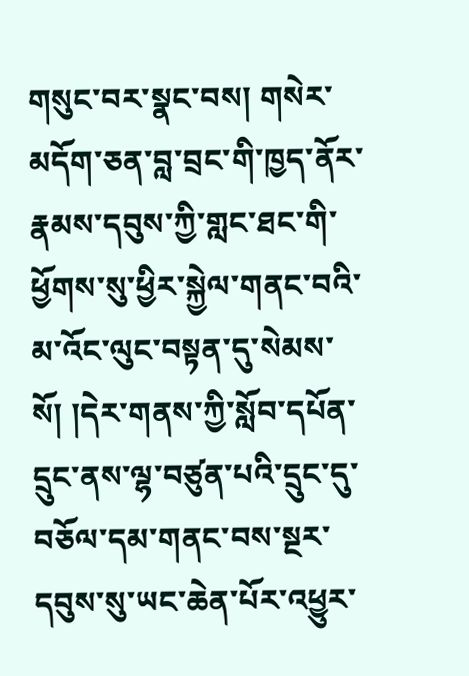གསུང་བར་སྣང་བས། གསེར་མདོག་ཅན་བླ་བྲང་གི་ཁྱད་ནོར་རྣམས་དབུས་ཀྱི་གླང་ཐང་གི་ཕྱོགས་སུ་ཕྱིར་སྐྱེལ་གནང་བའི་མ་འོང་ལུང་བསྟན་དུ་སེམས་སོ། །དེར་གནས་ཀྱི་སློབ་དཔོན་དྲུང་ནས་ལྷ་བཙུན་པའི་དྲུང་དུ་བཅོལ་དམ་གནང་བས་སྔར་དབུས་སུ་ཡང་ཆེན་པོར་འཕྱུར་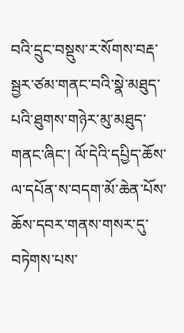བའི་དྲུང་བསྡུས་ར་སོགས་བརྡ་སྦྱར་ཙམ་གནང་བའི་སྣེ་མཐུད་པའི་ཐུགས་གཉེར་མུ་མཐུད་གནང་ཞིང་། ལོ་དེའི་དཔྱིད་ཆོས་ལ་དཔོན་ས་བདག་མོ་ཆེན་པོས་ཆོས་དབར་གནས་གསར་དུ་བཏེགས་པས་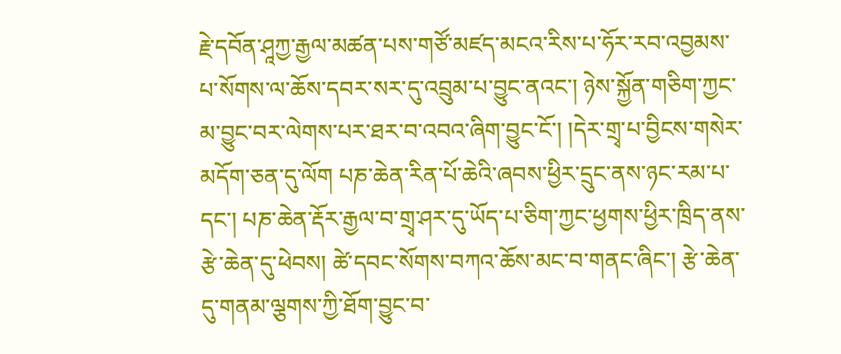རྗེ་དབོན་ཤཱཀྱ་རྒྱལ་མཚན་པས་གཙོ་མཛད་མངའ་རིས་པ་ཧོར་རབ་འབྱམས་པ་སོགས་ལ་ཆོས་དབར་སར་དུ་འབྲུམ་པ་བྱུང་ནའང་། ཉེས་སྐྱོན་གཅིག་ཀྱང་མ་བྱུང་བར་ལེགས་པར་ཐར་བ་འབའ་ཞིག་བྱུང་ངོ་། །དེར་གྲྭ་པ་བྱིངས་གསེར་མདོག་ཅན་དུ་ལོག པཎ་ཆེན་རིན་པོ་ཆེའི་ཞབས་ཕྱིར་དྲུང་ནས་ཉང་རམ་པ་དང་། པཎ་ཆེན་རྡོར་རྒྱལ་བ་གྲྭ་ཤར་དུ་ཡོད་པ་ཅིག་ཀྱང་ཕྱགས་ཕྱིར་ཁྲིད་ནས་རྩེ་ཆེན་དུ་ཕེབས། ཚེ་དབང་སོགས་བཀའ་ཆོས་མང་བ་གནང་ཞིང་། རྩེ་ཆེན་དུ་གནམ་ལྕགས་ཀྱི་ཐོག་བྱུང་བ་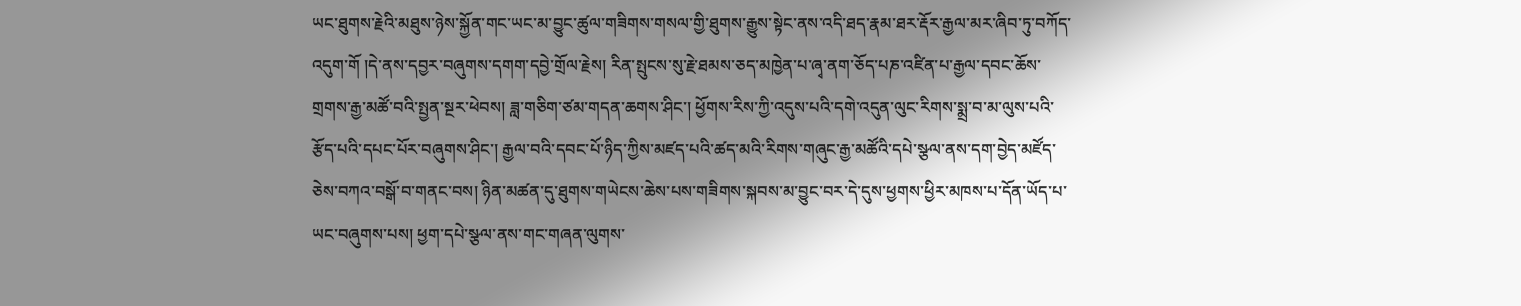ཡང་ཐུགས་རྗེའི་མཐུས་ཉེས་སྐྱོན་གང་ཡང་མ་བྱུང་ཚུལ་གཟིགས་གསལ་གྱི་ཐུགས་རྒྱུས་སྟེང་ནས་འདི་ཐད་རྣམ་ཐར་རྡོར་རྒྱལ་མར་ཞིབ་ཏུ་བཀོད་འདུག་གོ །དེ་ནས་དབྱར་བཞུགས་དགག་དབྱེ་གྲོལ་རྗེས། རིན་སྤུངས་སུ་རྗེ་ཐམས་ཅད་མཁྱེན་པ་ཞྭ་ནག་ཅོད་པཎ་འཛིན་པ་རྒྱལ་དབང་ཆོས་གྲགས་རྒྱ་མཚོ་བའི་སྤྱན་སྔར་ཕེབས། ཟླ་གཅིག་ཙམ་གདན་ཆགས་ཤིང་། ཕྱོགས་རིས་ཀྱི་འདུས་པའི་དགེ་འདུན་ལུང་རིགས་སྨྲ་བ་མ་ལུས་པའི་རྩོད་པའི་དཔང་པོར་བཞུགས་ཤིང་། རྒྱལ་བའི་དབང་པོ་ཉིད་ཀྱིས་མཛད་པའི་ཚད་མའི་རིགས་གཞུང་རྒྱ་མཚོའི་དཔེ་སྩལ་ནས་དག་བྱེད་མཛོད་ཅེས་བཀའ་བསྒོ་བ་གནང་བས། ཉིན་མཚན་དུ་ཐུགས་གཡེངས་ཆེས་པས་གཟིགས་སྐབས་མ་བྱུང་བར་དེ་དུས་ཕྱགས་ཕྱིར་མཁས་པ་དོན་ཡོད་པ་ཡང་བཞུགས་པས། ཕྱག་དཔེ་སྩལ་ནས་གང་གཞན་ལུགས་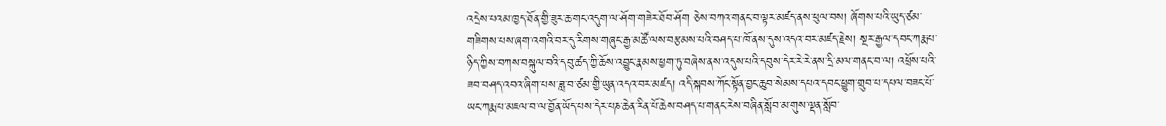འདྲེས་པའམ་ཁྱད་ཐོན་གྱི་ཟུར་ཆ་གང་འདུག་ལ་ཤོག་གཟེར་ཐོབ་ཤོག ཅེས་བཀའ་གནང་བ་ལྟར་མཛད་ནས་ཕུལ་བས། ཞོགས་པའི་ཡུད་ཙམ་གཟིགས་པས་ཞག་འགའི་བར་དུ་རིགས་གཞུང་རྒྱ་མཚོ་ལས་བརྩམས་པའི་བཤད་པ་ཁོ་ནས་དུས་འདའ་བར་མཛད་རྗེས། སྔར་རྒྱལ་དབང་ཀརྨ་པ་ཉིད་ཀྱིས་བཀས་བསྐུལ་བའི་དབུ་ཚད་ཀྱི་ཆོས་འབྱུང་རྣམས་ཕྱག་ཏུ་བཞེས་ནས་འདུས་པའི་དབུས་དེར་རེ་རེ་ནས་དྲི་མལ་གནང་བ་ལ། འཕྲོས་པའི་ཟབ་བཤད་འབའ་ཞིག་པས་ཟླ་བ་ཙམ་གྱི་ཡུན་འདའ་བར་མཛད། འདི་སྐབས་ཀོང་སྟོན་བྱང་ཆུབ་སེམས་དཔའ་དབང་ཕྱུག་གྲུབ་པ་དཔལ་བཟང་པོ་ཡང་ཀརྨ་པ་མཇལ་བ་ལ་བྱོན་ཡོད་པས་དེར་པཎ་ཆེན་རིན་པོ་ཆེས་བཤད་པ་གནང་རེས་བཞིན་སློབ་མ་གུས་ལྡན་སློབ་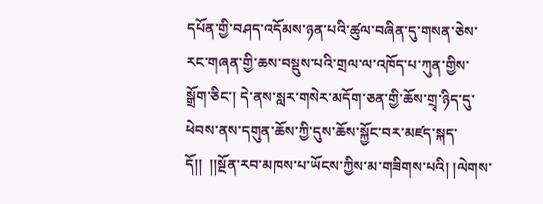དཔོན་གྱི་བཤད་འདོམས་ཉན་པའི་ཚུལ་བཞིན་དུ་གསན་ཅེས་རང་གཞན་གྱི་ཆས་བསྡུས་པའི་གྲལ་ལ་འཁོད་པ་ཀུན་གྱིས་སྒྲོག་ཅིང་། དེ་ནས་སླར་གསེར་མདོག་ཅན་གྱི་ཆོས་གྲྭ་ཉིད་དུ་ཕེབས་ནས་དགུན་ཆོས་ཀྱི་དུས་ཆོས་སྐྱོང་བར་མཛད་སྐད་དོ།།  །།སྔོན་རབ་མཁས་པ་ཡོངས་ཀྱིས་མ་གཟིགས་པའི། །ལེགས་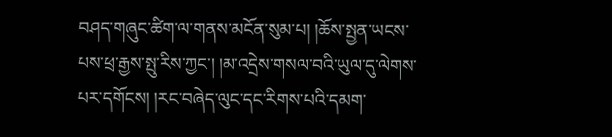བཤད་གཞུང་ཚིག་ལ་གནས་མངོན་སུམ་པ། །ཆོས་སྤྱན་ཡངས་པས་ཕྲ་རྒྱས་སྤུ་རིས་ཀྱང་། །མ་འདྲེས་གསལ་བའི་ཡུལ་དུ་ལེགས་པར་དགོངས། །རང་བཞེད་ལུང་དང་རིགས་པའི་དམག་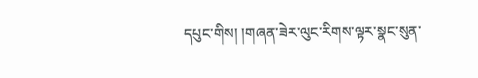དཔུང་གིས། །གཞན་ཟེར་ལུང་རིགས་ལྟར་སྣང་སུན་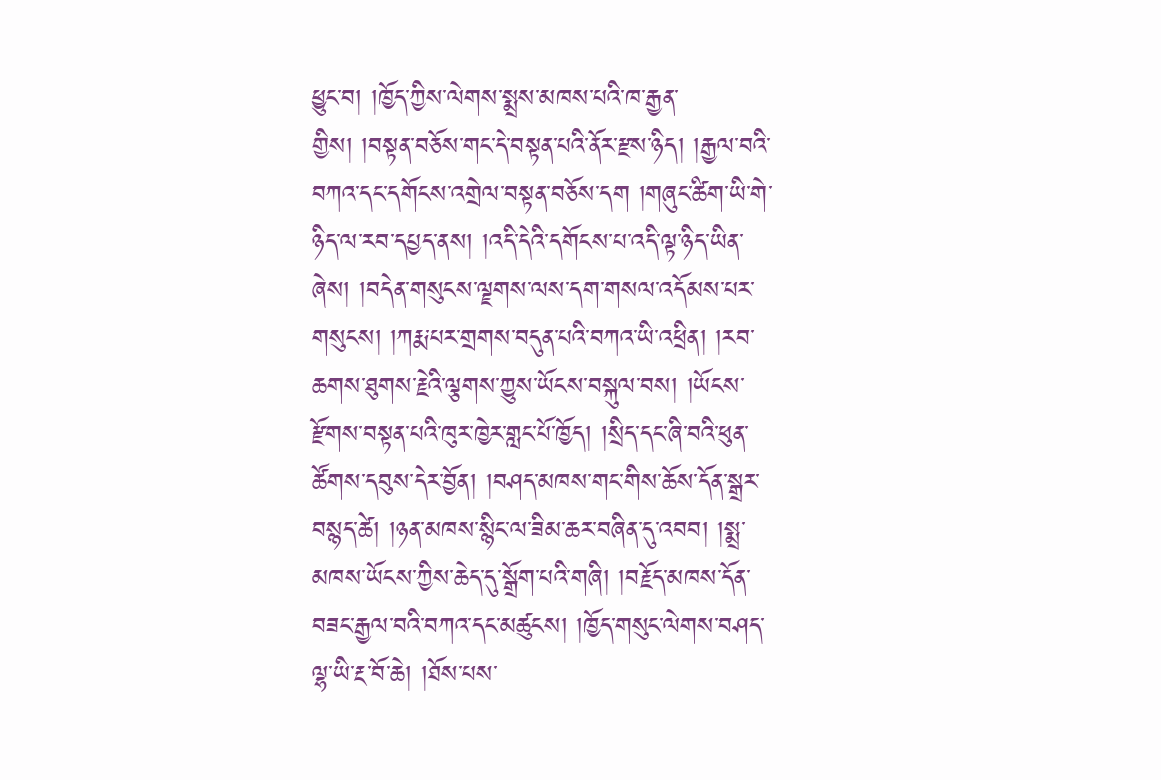ཕྱུང་བ། །ཁྱོད་ཀྱིས་ལེགས་སྨྲས་མཁས་པའི་ཁ་རྒྱན་གྱིས། །བསྟན་བཅོས་གང་དེ་བསྟན་པའི་ནོར་རྫས་ཉིད། །རྒྱལ་བའི་བཀའ་དང་དགོངས་འགྲེལ་བསྟན་བཅོས་དག །གཞུང་ཚིག་ཡི་གེ་ཉིད་ལ་རབ་དཔྱད་ནས། །འདི་དེའི་དགོངས་པ་འདི་ལྟ་ཉིད་ཡིན་ཞེས། །བདེན་གསུངས་ལྗགས་ལས་དག་གསལ་འདོམས་པར་གསུངས། །ཀརྨ་པར་གྲགས་བདུན་པའི་བཀའ་ཡི་འཕྲིན། །རབ་ཆགས་ཐུགས་རྗེའི་ལྕགས་ཀྱུས་ཡོངས་བསྐུལ་བས། །ཡོངས་རྫོགས་བསྟན་པའི་ཁུར་ཁྱེར་གླང་པོ་ཁྱོད། །སྲིད་དང་ཞི་བའི་ཕུན་ཚོགས་དབུས་དེར་བྱོན། །བཤད་མཁས་གང་གིས་ཆོས་དོན་སྒྲར་བསྙད་ཚེ། །ཉན་མཁས་སྙིང་ལ་ཟིམ་ཆར་བཞིན་དུ་འབབ། །སྨྲ་མཁས་ཡོངས་ཀྱིས་ཆེད་དུ་སྒྲོག་པའི་གཞི། །བརྗོད་མཁས་དོན་བཟང་རྒྱལ་བའི་བཀའ་དང་མཚུངས། །ཁྱོད་གསུང་ལེགས་བཤད་ལྷ་ཡི་རྔ་བོ་ཆེ། །ཐོས་པས་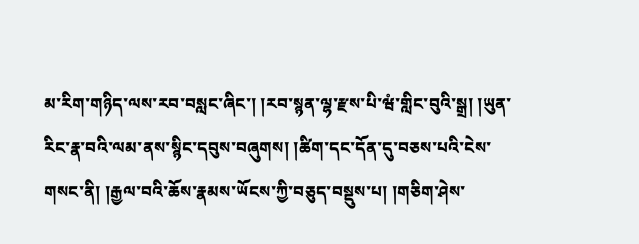མ་རིག་གཉིད་ལས་རབ་བསླང་ཞིང་། །རབ་སྙན་ལྷ་རྫས་པི་ཝཾ་གླིང་བུའི་སྒྲ། །ཡུན་རིང་རྣ་བའི་ལམ་ནས་སྙིང་དབུས་བཞུགས། །ཚིག་དང་དོན་དུ་བཅས་པའི་ངེས་གསང་ནི། །རྒྱལ་བའི་ཆོས་རྣམས་ཡོངས་ཀྱི་བཅུད་བསྡུས་པ། །གཅིག་ཤེས་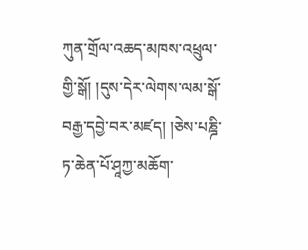ཀུན་གྲོལ་འཆད་མཁས་འཕྲུལ་གྱི་སྒོ། །དུས་དེར་ལེགས་ལམ་སྒོ་བརྒྱ་དབྱེ་བར་མཛད། །ཅེས་པཎྜི་ཏ་ཆེན་པོ་ཤཱཀྱ་མཆོག་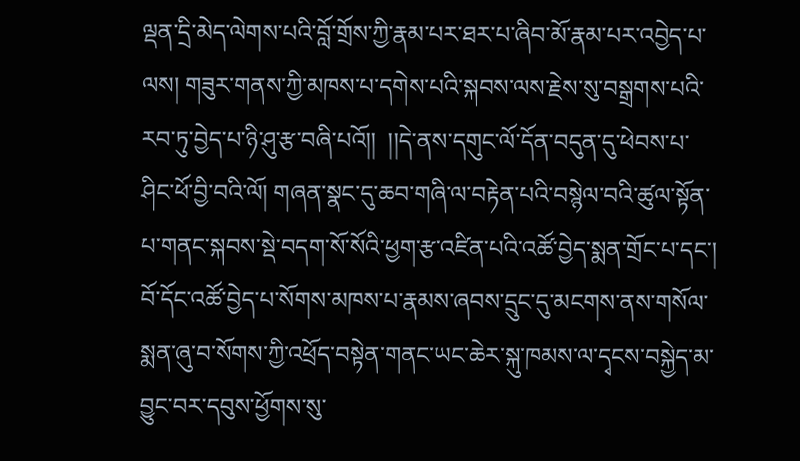ལྡན་དྲི་མེད་ལེགས་པའི་བློ་གྲོས་ཀྱི་རྣམ་པར་ཐར་པ་ཞིབ་མོ་རྣམ་པར་འབྱེད་པ་ལས། གཟུར་གནས་ཀྱི་མཁས་པ་དགེས་པའི་སྐབས་ལས་རྗེས་སུ་བསྒྲགས་པའི་རབ་ཏུ་བྱེད་པ་ཉི་ཤུ་རྩ་བཞི་པའོ།།  །།དེ་ནས་དགུང་ལོ་དོན་བདུན་དུ་ཕེབས་པ་ཤིང་ཕོ་བྱི་བའི་ལོ། གཞན་སྣང་དུ་ཆབ་གཞི་ལ་བརྟེན་པའི་བསྙེལ་བའི་ཚུལ་སྟོན་པ་གནང་སྐབས་སྡེ་བདག་སོ་སོའི་ཕྱག་རྩ་འཛིན་པའི་འཚོ་བྱེད་སྨན་གྲོང་པ་དང་། བོ་དོང་འཚོ་བྱེད་པ་སོགས་མཁས་པ་རྣམས་ཞབས་དྲུང་དུ་མངགས་ནས་གསོལ་སྨན་ཞུ་བ་སོགས་ཀྱི་འཕྲོད་བསྟེན་གནང་ཡང་ཆེར་སྐུ་ཁམས་ལ་དྭངས་བསྐྱེད་མ་བྱུང་བར་དབུས་ཕྱོགས་སུ་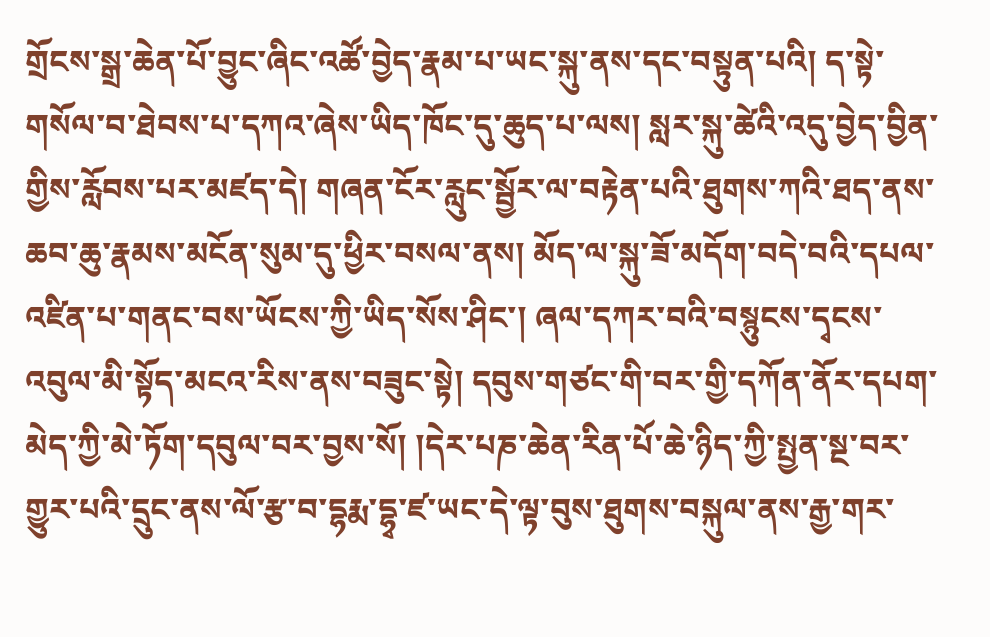གྲོངས་སྒྲ་ཆེན་པོ་བྱུང་ཞིང་འཚོ་བྱེད་རྣམ་པ་ཡང་སྐུ་ནས་དང་བསྟུན་པའི། ད་སྟེ་གསོལ་བ་ཐེབས་པ་དཀའ་ཞེས་ཡིད་ཁོང་དུ་ཆུད་པ་ལས། སླར་སྐུ་ཚེའི་འདུ་བྱེད་བྱིན་གྱིས་རློབས་པར་མཛད་དེ། གཞན་ངོར་རླུང་སྦྱོར་ལ་བརྟེན་པའི་ཐུགས་ཀའི་ཐད་ནས་ཆབ་ཆུ་རྣམས་མངོན་སུམ་དུ་ཕྱིར་བསལ་ནས། མོད་ལ་སྐུ་ཟོ་མདོག་བདེ་བའི་དཔལ་འཛིན་པ་གནང་བས་ཡོངས་ཀྱི་ཡིད་སོས་ཤིང་། ཞལ་དཀར་བའི་བསྙུངས་དྭངས་འབུལ་མི་སྟོད་མངའ་རིས་ནས་བཟུང་སྟེ། དབུས་གཙང་གི་བར་གྱི་དཀོན་ནོར་དཔག་མེད་ཀྱི་མེ་ཏོག་དབུལ་བར་བྱས་སོ། །དེར་པཎ་ཆེན་རིན་པོ་ཆེ་ཉིད་ཀྱི་སྤྱན་སྔ་བར་གྱུར་པའི་དྲུང་ནས་ལོ་རྩ་བ་དྷརྨ་དྷྭ་ཛ་ཡང་དེ་ལྟ་བུས་ཐུགས་བསྐུལ་ནས་རྒྱ་གར་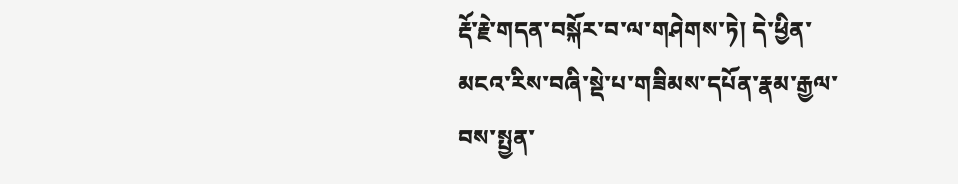རྡོ་རྗེ་གདན་བསྐོར་བ་ལ་གཤེགས་ཏེ། དེ་ཕྱིན་མངའ་རིས་བཞི་སྡེ་པ་གཟིམས་དཔོན་རྣམ་རྒྱལ་བས་སྤྱན་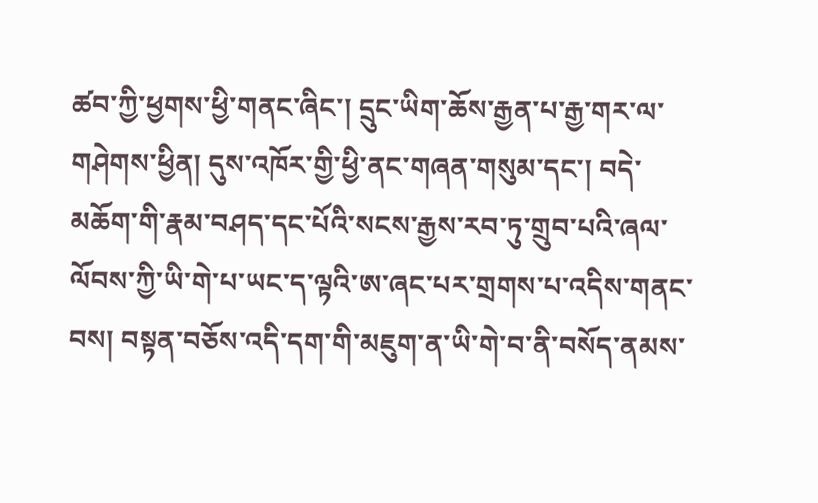ཚབ་ཀྱི་ཕྱགས་ཕྱི་གནང་ཞིང་། དྲུང་ཡིག་ཆོས་རྒྱན་པ་རྒྱ་གར་ལ་གཤེགས་ཕྱིན། དུས་འཁོར་གྱི་ཕྱི་ནང་གཞན་གསུམ་དང་། བདེ་མཆོག་གི་རྣམ་བཤད་དང་པོའི་སངས་རྒྱས་རབ་ཏུ་གྲུབ་པའི་ཞལ་ལོབས་ཀྱི་ཡི་གེ་པ་ཡང་ད་ལྟའི་ཨ་ཞང་པར་གྲགས་པ་འདིས་གནང་བས། བསྟན་བཅོས་འདི་དག་གི་མཇུག་ན་ཡི་གེ་བ་ནི་བསོད་ནམས་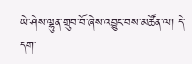ཡེ་ཤེས་ལྷུན་གྲུབ་བོ་ཞེས་འབྱུང་བས་མཚོན་ལ། དེ་དག་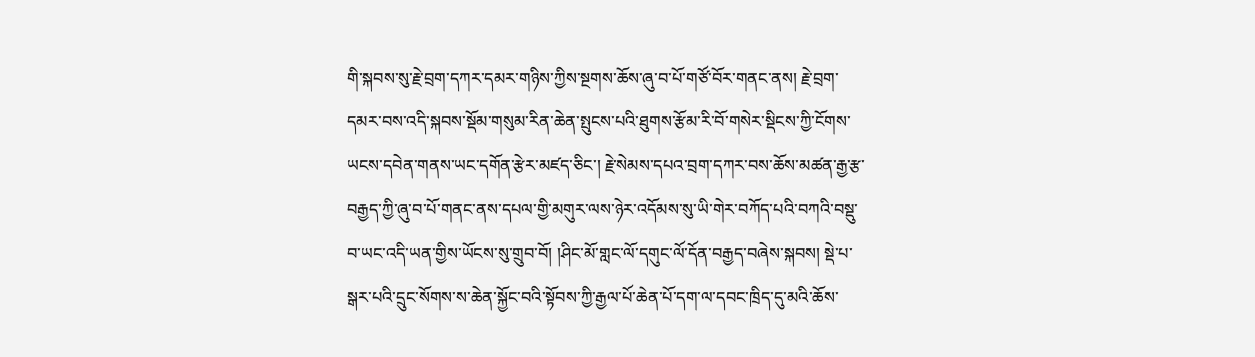གི་སྐབས་སུ་རྗེ་བྲག་དཀར་དམར་གཉིས་ཀྱིས་སྔགས་ཆོས་ཞུ་བ་པོ་གཙོ་བོར་གནང་ནས། རྗེ་བྲག་དམར་བས་འདི་སྐབས་སྡོམ་གསུམ་རིན་ཆེན་སྤུངས་པའི་ཐུགས་རྩོམ་རི་བོ་གསེར་སྡིངས་ཀྱི་ངོགས་ཡངས་དབེན་གནས་ཡང་དགོན་རྩེར་མཛད་ཅིང་། རྗེ་སེམས་དཔའ་བྲག་དཀར་བས་ཆོས་མཚན་རྒྱ་རྩ་བརྒྱད་ཀྱི་ཞུ་བ་པོ་གནང་ནས་དཔལ་གྱི་མགུར་ལས་ཉེར་འདོམས་སུ་ཡི་གེར་བཀོད་པའི་བཀའི་བསྡུ་བ་ཡང་འདི་ཡན་གྱིས་ཡོངས་སུ་གྲུབ་བོ། །ཤིང་མོ་གླང་ལོ་དགུང་ལོ་དོན་བརྒྱད་བཞེས་སྐབས། སྡེ་པ་སྒར་པའི་དྲུང་སོགས་ས་ཆེན་སྐྱོང་བའི་སྟོབས་ཀྱི་རྒྱལ་པོ་ཆེན་པོ་དག་ལ་དབང་ཁྲིད་དུ་མའི་ཆོས་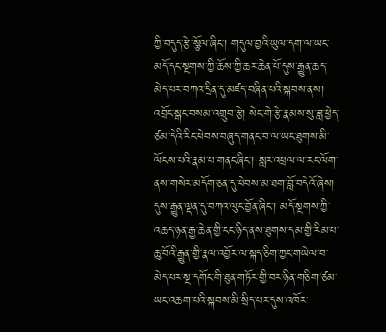ཀྱི་བདུད་རྩེ་སྩོལ་ཞིང་། གདུལ་བྱའི་ཡུལ་དག་ལ་ཡང་མདོ་དང་སྔགས་ཀྱི་ཆོས་ཀྱི་ཆར་ཆེན་པོ་དུས་རྒྱུན་ཆད་མེད་པར་བཀའ་དྲིན་དུ་མཛད་བཞིན་པའི་སྐབས་ནས། འབྲོང་སྒང་བསམ་འགྲུབ་རྩེ། སེང་གེ་རྩེ་རྣམས་སུ་ཟླ་ཕྱེད་ཙམ་དེའི་རིང་ཕེབས་བཞུད་གནང་བ་ལ་ཡང་ཐུགས་མི་ལོངས་པའི་རྣམ་པ་གནང་ཞིང་། སླར་འཕྲལ་ལ་རང་ལོག་ནས་གསེར་མདོག་ཅན་དུ་ཕེབས་མ་ཐག་བློ་བདེའོ་ཞེས། དུས་རྒྱུན་ལྡན་དུ་བཀའ་ལུང་བྱོན་ཞིང་། མདོ་སྔགས་ཀྱི་འཆད་ཉན་རྒྱ་ཆེན་གྱི་ངང་ཉིད་ནས་ཐུགས་དམ་གྱི་རིམ་པ་ཆུ་བོའི་རྒྱུན་གྱི་རྣལ་འབྱོར་ལ་སྐད་ཅིག་ཀྱང་གཡེལ་བ་མེད་པར་སྔ་དགོང་གི་ཐུན་གཏོར་གྱི་བར་ཉིན་གཅིག་ཙམ་ཡང་འཆག་པའི་སྐབས་མི་སྲིད་པར་དུས་འཁོར་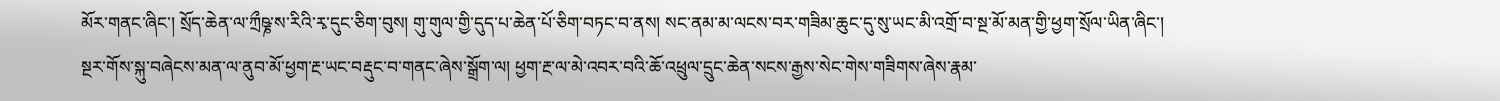མོར་གནང་ཞིང་། སྲོད་ཆེན་ལ་ཀྲྀཥྞ་ས་རིའི་རྭ་དུང་ཅིག་བུས། གུ་གུལ་གྱི་དུད་པ་ཆེན་པོ་ཅིག་བཏང་བ་ནས། སང་ནམ་མ་ལངས་བར་གཟིམ་ཆུང་དུ་སུ་ཡང་མི་འགྲོ་བ་སྔ་མོ་མན་གྱི་ཕྱག་སྲོལ་ཡིན་ཞིང་། སྔར་གོས་སྐུ་བཞེངས་མན་ལ་ནུབ་མོ་ཕྱག་རྔ་ཡང་བརྡུང་བ་གནང་ཞེས་སྒྲོག་ལ། ཕྱག་རྔ་ལ་མེ་འབར་བའི་ཆོ་འཕྲུལ་དྲུང་ཆེན་སངས་རྒྱས་སེང་གེས་གཟིགས་ཞེས་རྣམ་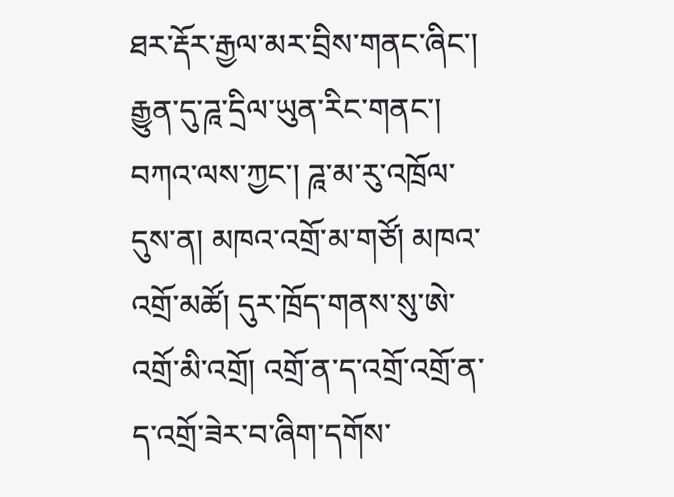ཐར་རྡོར་རྒྱལ་མར་བྲིས་གནང་ཞིང་། རྒྱུན་དུ་ཌཱ་དྲིལ་ཡུན་རིང་གནང་། བཀའ་ལས་ཀྱང་། ཌཱ་མ་རུ་འཁྲོལ་དུས་ན། མཁའ་འགྲོ་མ་གཙོ། མཁའ་འགྲོ་མཚོ། དུར་ཁྲོད་གནས་སུ་ཨེ་འགྲོ་མི་འགྲོ། འགྲོ་ན་ད་འགྲོ་འགྲོ་ན་ད་འགྲོ་ཟེར་བ་ཞིག་དགོས་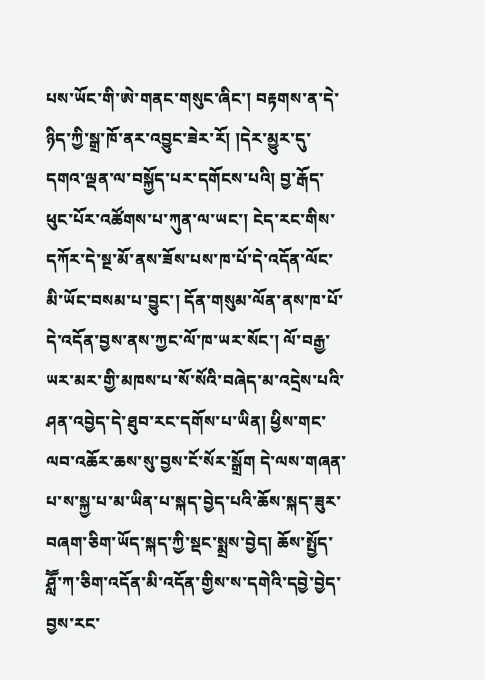པས་ཡོང་གི་ཨེ་གནང་གསུང་ཞིང་། བརྟགས་ན་དེ་ཉིད་ཀྱི་སྒྲ་ཁོ་ནར་འབྱུང་ཟེར་རོ། །དེར་མྱུར་དུ་དགའ་ལྡན་ལ་བསྐྱོད་པར་དགོངས་པའི། བྱ་རྒོད་ཕུང་པོར་འཚོགས་པ་ཀུན་ལ་ཡང་། ངེད་རང་གིས་དཀོར་དེ་སྔ་མོ་ནས་ཟོས་པས་ཁ་པོ་དེ་འདོན་ལོང་མི་ཡོང་བསམ་པ་བྱུང་། དོན་གསུམ་ལོན་ནས་ཁ་པོ་དེ་འདོན་བྱས་ནས་ཀྱང་ལོ་ཁ་ཡར་སོང་། ལོ་བརྒྱ་ཡར་མར་གྱི་མཁས་པ་སོ་སོའི་བཞེད་མ་འདྲེས་པའི་ཤན་འབྱེད་དེ་ཐུབ་རང་དགོས་པ་ཡིན། ཕྱིས་གང་ལབ་འཆོར་ཆས་སུ་བྱས་ངོ་སོར་སྒྲོག དེ་ལས་གཞན་པ་ས་སྐྱ་པ་མ་ཡིན་པ་སྐད་བྱེད་པའི་ཆོས་སྐད་ཟུར་བཞག་ཅིག་ཡོད་སྐད་ཀྱི་སྡང་སྨྲས་བྱེད། ཆོས་སྤྱོད་ཤླཽ་ཀ་ཅིག་འདོན་མི་འདོན་གྱིས་ས་དགེའི་དབྱེ་བྱེད་བྱས་རང་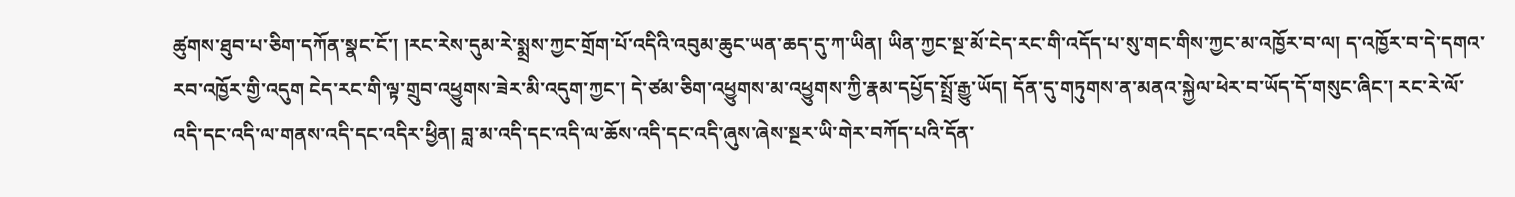ཚུགས་ཐུབ་པ་ཅིག་དཀོན་སྣང་ངོ་། །རང་རེས་དུམ་རེ་སྨྲས་ཀྱང་གྲོག་པོ་འདིའི་འབུམ་ཆུང་ཡན་ཆད་དུ་ཀ་ཡིན། ཡིན་ཀྱང་སྔ་མོ་ངེད་རང་གི་འདོད་པ་སུ་གང་གིས་ཀྱང་མ་འཁྱོར་བ་ལ། ད་འཁྱོར་བ་དེ་དགའ་རབ་འཁྱོར་གྱི་འདུག ངེད་རང་གི་ལྟ་གྲུབ་འཕྱུགས་ཟེར་མི་འདུག་ཀྱང་། དེ་ཙམ་ཅིག་འཕྱུགས་མ་འཕྱུགས་ཀྱི་རྣམ་དཔྱོད་སྤྲོ་རྒྱུ་ཡོད། དོན་དུ་གཏུགས་ན་མནའ་སྐྱེལ་ཕེར་བ་ཡོད་དོ་གསུང་ཞིང་། རང་རེ་ལོ་འདི་དང་འདི་ལ་གནས་འདི་དང་འདིར་ཕྱིན། བླ་མ་འདི་དང་འདི་ལ་ཆོས་འདི་དང་འདི་ཞུས་ཞེས་སྔར་ཡི་གེར་བཀོད་པའི་དོན་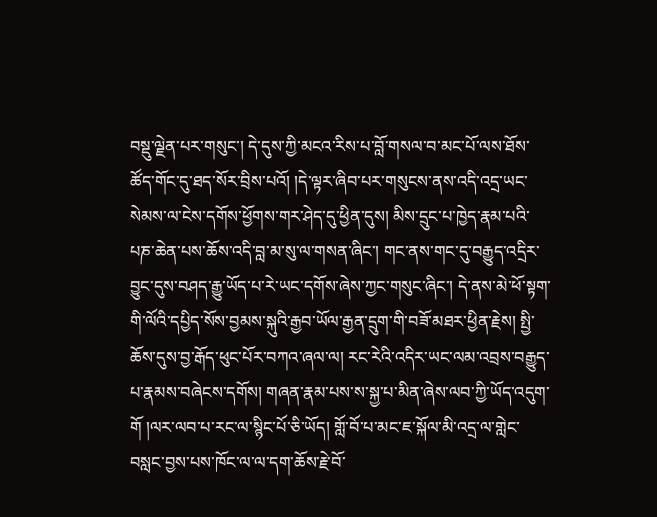བསྡུ་ལྗེན་པར་གསུང་། དེ་དུས་ཀྱི་མངའ་རིས་པ་བློ་གསལ་བ་མང་པོ་ལས་ཐོས་ཚོད་གོང་དུ་ཐད་སོར་བྲིས་པའོ། །དེ་ལྟར་ཞིབ་པར་གསུངས་ནས་འདི་འདྲ་ཡང་སེམས་ལ་ངེས་དགོས་ཕྱོགས་གར་ཤེད་དུ་ཕྱིན་དུས། མིས་དྲུང་པ་ཁྱེད་རྣམ་པའི་པཎ་ཆེན་པས་ཆོས་འདི་བླ་མ་སུ་ལ་གསན་ཞིང་། གང་ནས་གང་དུ་བརྒྱུད་འདྲིར་བྱུང་དུས་བཤད་རྒྱུ་ཡོད་པ་རེ་ཡང་དགོས་ཞེས་ཀྱང་གསུང་ཞིང་། དེ་ནས་མེ་ཕོ་སྟག་གི་ལོའི་དཔྱིད་སོས་བྱམས་སྐུའི་རྒྱབ་ཡོལ་རྒྱན་དྲུག་གི་བཟོ་མཐར་ཕྱིན་རྗེས། སྤྱི་ཆོས་དུས་བྱ་རྒོད་ཕུང་པོར་བཀའ་ཞལ་ལ། རང་རེའི་འདིར་ཡང་ལམ་འབྲས་བརྒྱུད་པ་རྣམས་བཞེངས་དགོས། གཞན་རྣམ་པས་ས་སྐྱ་པ་མིན་ཞེས་ལབ་ཀྱི་ཡོད་འདུག་གོ །ལར་ལབ་པ་རང་ལ་སྙིང་པོ་ཅི་ཡོད། གློ་བོ་པ་མང་ཇ་སྐོལ་མི་འདྲ་ལ་གླེང་བསླང་བྱས་པས་ཁོང་ལ་ལ་དག་ཆོས་རྗེ་བོ་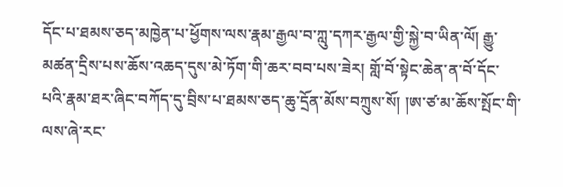དོང་པ་ཐམས་ཅད་མཁྱེན་པ་ཕྱོགས་ལས་རྣམ་རྒྱལ་བ་ཀླུ་དཀར་རྒྱལ་གྱི་སྐྱེ་བ་ཡིན་ལོ། རྒྱུ་མཚན་དྲིས་པས་ཆོས་འཆད་དུས་མེ་ཏོག་གི་ཆར་བབ་པས་ཟེར། གློ་བོ་སྟེང་ཆེན་ན་བོ་དོང་པའི་རྣམ་ཐར་ཞིང་བཀོད་དུ་བྲིས་པ་ཐམས་ཅད་ཆུ་དྲོན་མོས་བཀྲུས་སོ། །ཨ་ཙ་མ་ཆོས་སྤོང་གི་ལས་ཞེ་རང་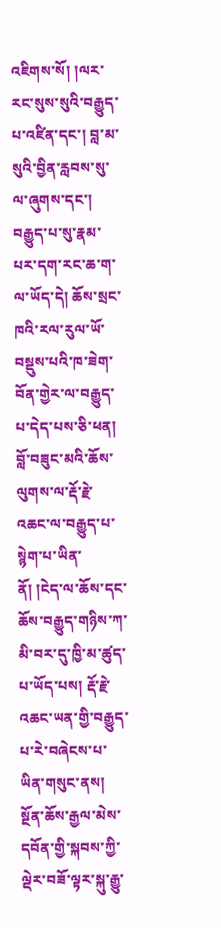འཇིགས་སོ། །ལར་རང་སུས་སུའི་བརྒྱུད་པ་འཛིན་དང་། བླ་མ་སུའི་བྱིན་རླབས་སུ་ལ་ཞུགས་དང་། བརྒྱུད་པ་སུ་རྣམ་པར་དག་རང་ཆ་ག་ལ་ཡོད་དེ། ཆོས་སྲང་ཁའི་རལ་རུལ་ཡོ་བསྡུས་པའི་ཁ་ཟེག་བོན་གྱེར་ལ་བརྒྱུད་པ་དེད་པས་ཅི་ཕན། བློ་བཟུང་མའི་ཆོས་ལུགས་ལ་རྡོ་རྗེ་འཆང་ལ་བརྒྱུད་པ་སྙེག་པ་ཡིན་ནོ། །ངེད་ལ་ཆོས་དང་ཆོས་བརྒྱུད་གཉིས་ཀ་མི་བར་དུ་ཁྱི་མ་ཚུད་པ་ཡོད་པས། རྡོ་རྗེ་འཆང་ཡན་གྱི་བརྒྱུད་པ་རེ་བཞེངས་པ་ཡིན་གསུང་ནས། སྔོན་ཆོས་རྒྱལ་མེས་དབོན་གྱི་སྐབས་ཀྱི་ལྡེར་བཟོ་ལྟར་སྐུ་རྒྱུ་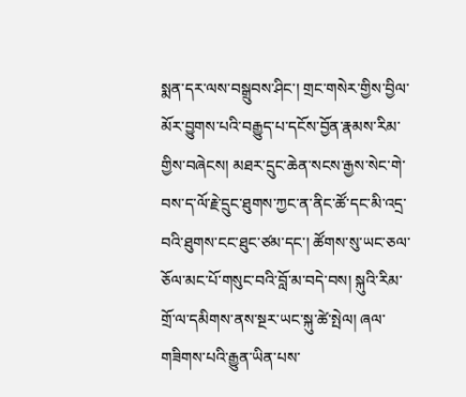སྨན་དར་ལས་བསྒྲུབས་ཤིང་། གྲང་གསེར་གྱིས་བྱིལ་མོར་བྱུགས་པའི་བརྒྱུད་པ་དངོས་བྱོན་རྣམས་རིམ་གྱིས་བཞེངས། མཐར་དྲུང་ཆེན་སངས་རྒྱས་སེང་གེ་བས་ད་ལོ་རྗེ་དྲུང་ཐུགས་ཀྱང་ན་ནིང་ཚོ་དང་མི་འདྲ་བའི་ཐུགས་ངང་ཐུང་ཙམ་དང་། ཚོགས་སུ་ཡང་ཅལ་ཅོལ་མང་པོ་གསུང་བའི་བློ་མ་བདེ་བས། སྐུའི་རིམ་གྲོ་ལ་དམིགས་ནས་སྔར་ཡང་སྐུ་ཚེ་སྤེལ། ཞལ་གཟིགས་པའི་རྒྱུན་ཡིན་པས་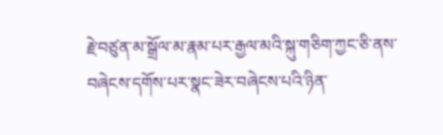རྗེ་བཙུན་མ་སྒྲོལ་མ་རྣམ་པར་རྒྱལ་མའི་སྐུ་གཅིག་ཀྱང་ཅི་ནས་བཞེངས་དགོས་པར་སྣང་ཟེར་བཞེངས་པའི་ཉིན་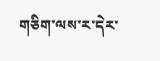གཅིག་ལས་ར་དེར་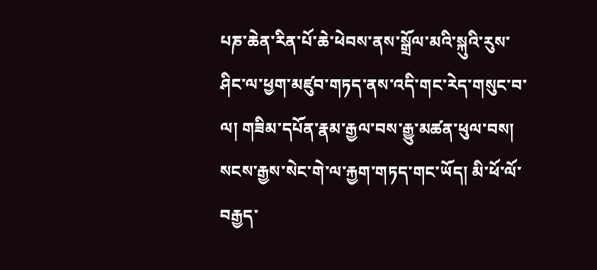པཎ་ཆེན་རིན་པོ་ཆེ་ཕེབས་ནས་སྒྲོལ་མའི་སྐུའི་རུས་ཤིང་ལ་ཕྱག་མཛུབ་གཏད་ནས་འདི་གང་རེད་གསུང་བ་ལ། གཟིམ་དཔོན་རྣམ་རྒྱལ་བས་རྒྱུ་མཚན་ཕུལ་བས། སངས་རྒྱས་སེང་གེ་ལ་རྐྱག་གཏད་གང་ཡོད། མི་ཕོ་ལོ་བརྒྱད་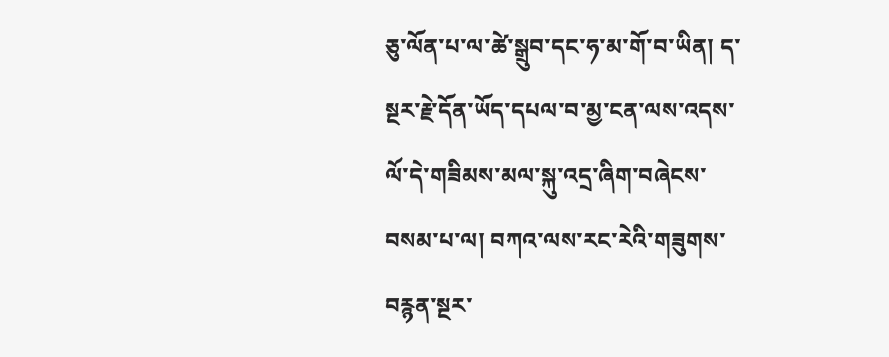ཅུ་ལོན་པ་ལ་ཚེ་སྒྲུབ་དང་ཧ་མ་གོ་བ་ཡིན། ད་སྔར་རྗེ་དོན་ཡོད་དཔལ་བ་མྱ་ངན་ལས་འདས་ལོ་དེ་གཟིམས་མལ་སྐུ་འདྲ་ཞིག་བཞེངས་བསམ་པ་ལ། བཀའ་ལས་རང་རེའི་གཟུགས་བརྙན་སྔར་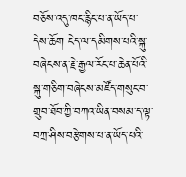བཅོས་འདུ་ཁང་རྙིང་པ་ན་ཡོད་པ་དེས་ཆོག ངེད་ལ་དམིགས་པའི་སྐུ་བཞེངས་ན་རྗེ་རྒྱལ་རོང་པ་ཆེན་པོའི་སྐུ་གཅིག་བཞེངས་མཛོད་གསུང་བ་གྲུབ་ཐོབ་ཀྱི་བཀའ་ཡིན་བསམ་ད་ལྟ་བཀྲ་ཤིས་བརྩེགས་པ་ན་ཡོད་པའི་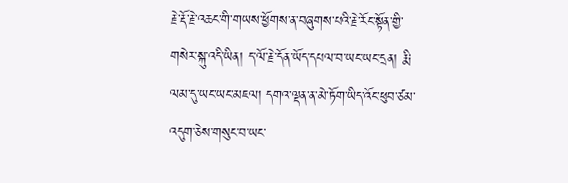རྗེ་རྡོ་རྗེ་འཆང་གི་གཡས་ཕྱོགས་ན་བཞུགས་པའི་རྗེ་རོང་སྟོན་གྱི་གསེར་སྐུ་འདི་ཡིན། ད་ལོ་རྗེ་དོན་ཡོད་དཔལ་བ་ཡང་ཡང་དྲན། རྨི་ལམ་དུ་ཡང་ཡང་མཇལ། དགའ་ལྡན་ན་མེ་ཏོག་ཡིད་འོང་ཕུབ་ཙམ་འདུག་ཅེས་གསུང་བ་ཡང་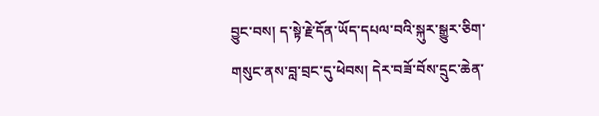བྱུང་བས། ད་སྟེ་རྗེ་དོན་ཡོད་དཔལ་བའི་སྐུར་སྒྱུར་ཅིག་གསུང་ནས་བླ་བྲང་དུ་ཕེབས། དེར་བཟོ་བོས་དྲུང་ཆེན་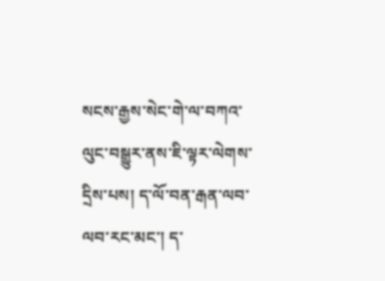སངས་རྒྱས་སེང་གེ་ལ་བཀའ་ལུང་བསྒྱུར་ནས་ཇི་ལྟར་ལེགས་དྲིས་པས། ད་ལོ་བན་རྒན་ལབ་ལབ་རང་མང་། ད་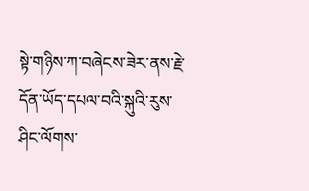སྟེ་གཉིས་ཀ་བཞེངས་ཟེར་ནས་རྗེ་དོན་ཡོད་དཔལ་བའི་སྐུའི་རུས་ཤིང་ལོགས་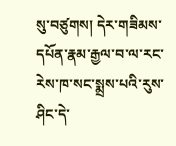སུ་བཙུགས། དེར་གཟིམས་དཔོན་རྣམ་རྒྱལ་བ་ལ་རང་རེས་ཁ་སང་སྨྲས་པའི་རུས་ཤིང་དེ་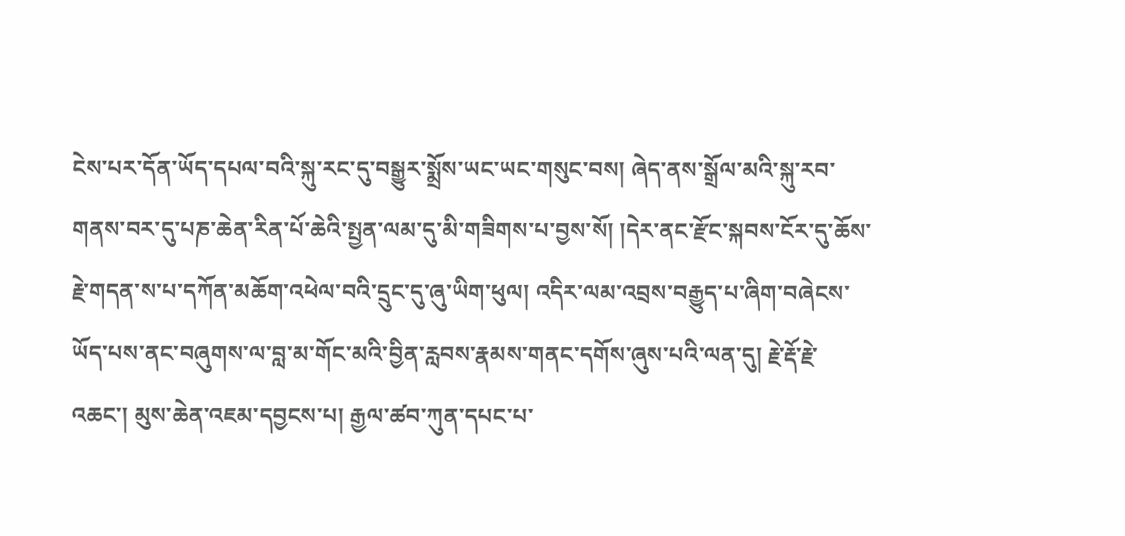ངེས་པར་དོན་ཡོད་དཔལ་བའི་སྐུ་རང་དུ་བསྒྱུར་སྨྲོས་ཡང་ཡང་གསུང་བས། ཞེད་ནས་སྒྲོལ་མའི་སྐུ་རབ་གནས་བར་དུ་པཎ་ཆེན་རིན་པོ་ཆེའི་སྤྱན་ལམ་དུ་མི་གཟིགས་པ་བྱས་སོ། །དེར་ནང་རྫོང་སྐབས་ངོར་དུ་ཆོས་རྗེ་གདན་ས་པ་དཀོན་མཆོག་འཕེལ་བའི་དྲུང་དུ་ཞུ་ཡིག་ཕུལ། འདིར་ལམ་འབྲས་བརྒྱུད་པ་ཞིག་བཞེངས་ཡོད་པས་ནང་བཞུགས་ལ་བླ་མ་གོང་མའི་བྱིན་རླབས་རྣམས་གནང་དགོས་ཞུས་པའི་ལན་དུ། རྗེ་རྡོ་རྗེ་འཆང་། མུས་ཆེན་འཇམ་དབྱངས་པ། རྒྱལ་ཚབ་ཀུན་དཔང་པ་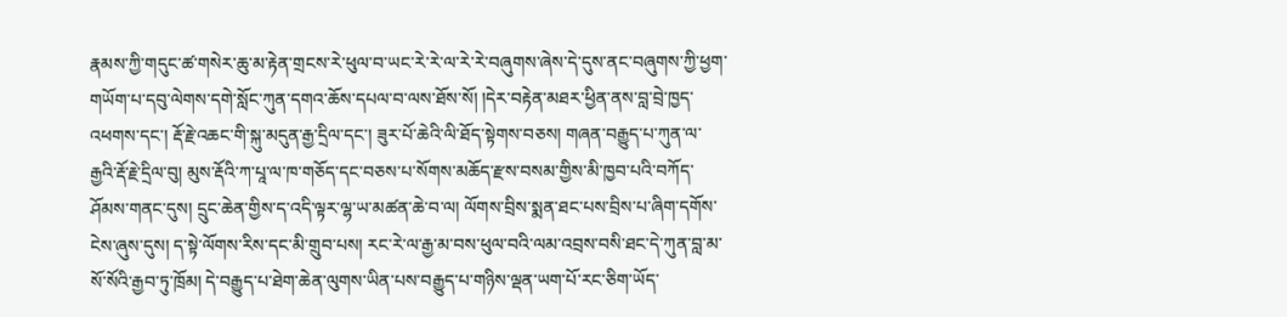རྣམས་ཀྱི་གདུང་ཚ་གསེར་ཆུ་མ་རྟེན་གྲངས་རེ་ཕུལ་བ་ཡང་རེ་རེ་ལ་རེ་རེ་བཞུགས་ཞེས་དེ་དུས་ནང་བཞུགས་ཀྱི་ཕྱག་གཡོག་པ་དབུ་ལེགས་དགེ་སློང་ཀུན་དགའ་ཆོས་དཔལ་བ་ལས་ཐོས་སོ། །དེར་བརྟེན་མཐར་ཕྱིན་ནས་བླ་བྲེ་ཁྱད་འཕགས་དང་། རྡོ་རྗེ་འཆང་གི་སྐུ་མདུན་རྒྱ་དྲིལ་དང་། ཟུར་པོ་ཆེའི་ལི་ཐོད་སྟེགས་བཅས། གཞན་བརྒྱུད་པ་ཀུན་ལ་རྒྱའི་རྡོ་རྗེ་དྲིལ་བུ། མུས་རྡོའི་ཀ་པཱ་ལ་ཁ་གཅོད་དང་བཅས་པ་སོགས་མཆོད་རྫས་བསམ་གྱིས་མི་ཁྱབ་པའི་བཀོད་ཤོམས་གནང་དུས། དྲུང་ཆེན་གྱིས་ད་འདི་ལྟར་ལྷ་ཡ་མཚན་ཆེ་བ་ལ། ལོགས་བྲིས་སྨན་ཐང་པས་བྲིས་པ་ཞིག་དགོས་ངེས་ཞུས་དུས། ད་སྟེ་ལོགས་རིས་དང་མི་གྲུབ་པས། རང་རེ་ལ་རྒྱ་མ་བས་ཕུལ་བའི་ལམ་འབྲས་བསི་ཐང་དེ་ཀུན་བླ་མ་སོ་སོའི་རྒྱབ་ཏུ་ཁྲོམ། དེ་བརྒྱུད་པ་ཐེག་ཆེན་ལུགས་ཡིན་པས་བརྒྱུད་པ་གཉིས་ལྡན་ཡག་པོ་རང་ཅིག་ཡོད་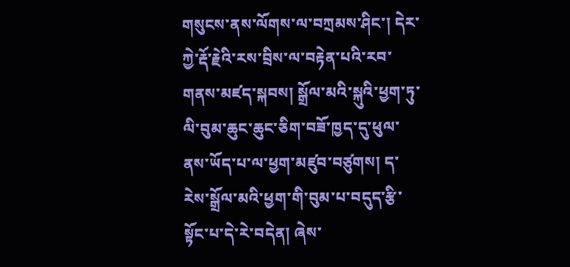གསུངས་ནས་ལོགས་ལ་བཀྲམས་ཤིང་། དེར་ཀྱེ་རྡོ་རྗེའི་རས་བྲིས་ལ་བརྟེན་པའི་རབ་གནས་མཛད་སྐབས། སྒྲོལ་མའི་སྐུའི་ཕྱག་ཏུ་ལི་བུམ་ཆུང་ཆུང་ཅིག་བཟོ་ཁྱད་དུ་ཕུལ་ནས་ཡོད་པ་ལ་ཕྱག་མཛུབ་བཙུགས། ད་རེས་སྒྲོལ་མའི་ཕྱག་གི་བུམ་པ་བདུད་རྩི་སྟོང་པ་དེ་རེ་བདེན། ཞེས་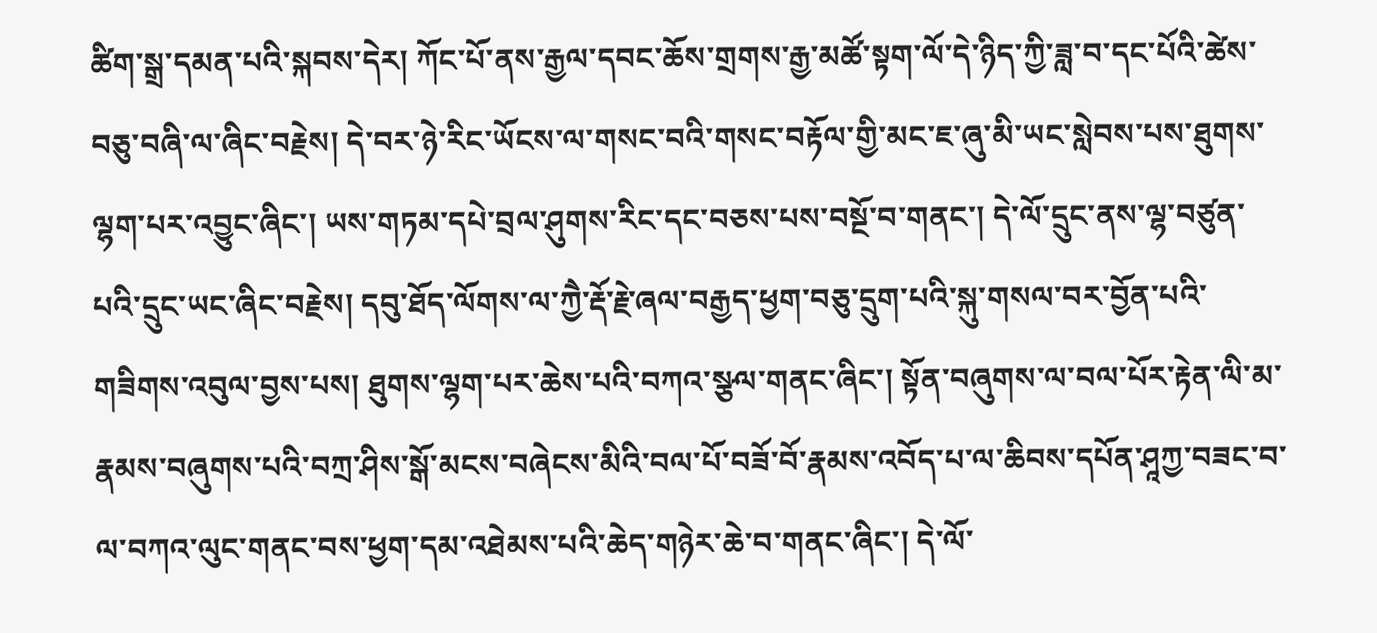ཚིག་སྒྲ་དམན་པའི་སྐབས་དེར། ཀོང་པོ་ནས་རྒྱལ་དབང་ཆོས་གྲགས་རྒྱ་མཚོ་སྟག་ལོ་དེ་ཉིད་ཀྱི་ཟླ་བ་དང་པོའི་ཚེས་བཅུ་བཞི་ལ་ཞིང་བརྗེས། དེ་བར་ཉེ་རིང་ཡོངས་ལ་གསང་བའི་གསང་བརྟོལ་གྱི་མང་ཇ་ཞུ་མི་ཡང་སླེབས་པས་ཐུགས་ལྷག་པར་འབྱུང་ཞིང་། ཡས་གཏམ་དཔེ་བྲལ་ཤུགས་རིང་དང་བཅས་པས་བསྔོ་བ་གནང་། དེ་ལོ་དྲུང་ནས་ལྷ་བཙུན་པའི་དྲུང་ཡང་ཞིང་བརྗེས། དབུ་ཐོད་ལོགས་ལ་ཀྱཻ་རྡོ་རྗེ་ཞལ་བརྒྱད་ཕྱག་བཅུ་དྲུག་པའི་སྐུ་གསལ་བར་བྱོན་པའི་གཟིགས་འབུལ་བྱས་པས། ཐུགས་ལྷག་པར་ཆེས་པའི་བཀའ་སྩལ་གནང་ཞིང་། སྟོན་བཞུགས་ལ་བལ་པོར་རྟེན་ལི་མ་རྣམས་བཞུགས་པའི་བཀྲ་ཤིས་སྒོ་མངས་བཞེངས་མིའི་བལ་པོ་བཟོ་བོ་རྣམས་འབོད་པ་ལ་ཆིབས་དཔོན་ཤཱཀྱ་བཟང་བ་ལ་བཀའ་ལུང་གནང་བས་ཕྱག་དམ་འཐེམས་པའི་ཆེད་གཉེར་ཆེ་བ་གནང་ཞིང་། དེ་ལོ་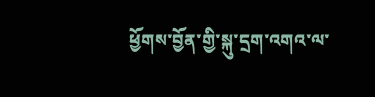ཕྱོགས་བྱོན་གྱི་སྐུ་དྲག་འགའ་ལ་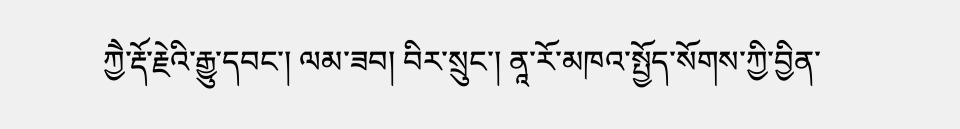ཀྱཻ་རྡོ་རྗེའི་རྒྱུ་དབང་། ལམ་ཟབ། བིར་སྲུང་། ནཱ་རོ་མཁའ་སྤྱོད་སོགས་ཀྱི་བྱིན་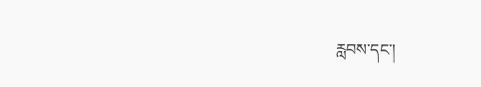རླབས་དང་།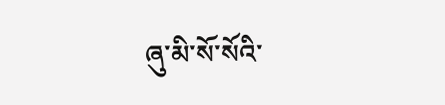ཞུ་མི་སོ་སོའི་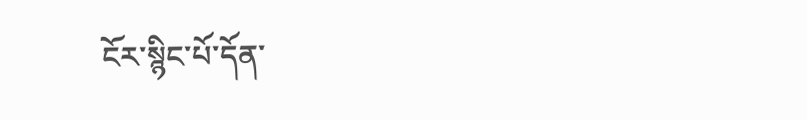ངོར་སྙིང་པོ་དོན་